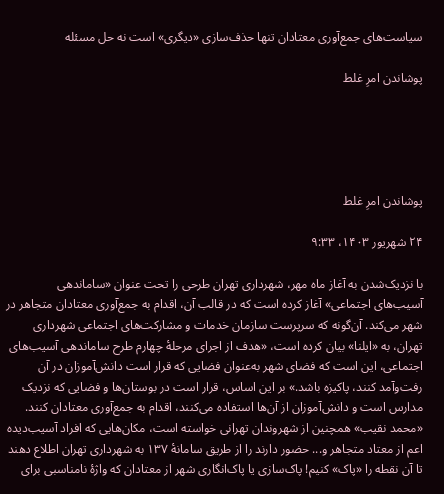سیاست‌های جمع‌آوری معتادان تنها حذف‌سازی «دیگری» است نه حل مسئله

پوشاندن امرِ غلط





پوشاندن امرِ غلط

۲۴ شهریور ۱۴۰۳، ۹:۳۳

با نزدیک‌شدن به آغاز ماه مهر، شهرداری تهران طرحی را تحت عنوان «ساماندهی آسیب‌های اجتماعی» آغاز کرده است که در قالب آن، اقدام به جمع‌آوری معتادان متجاهر در شهر می‌کند. آن‌گونه که سرپرست سازمان خدمات و مشارکت‌های اجتماعی شهرداری تهران، به «ایلنا» بیان کرده است، «هدف از اجرای مرحلۀ چهارم طرح ساماندهی آسیب‌های اجتماعی، این است که فضای شهر به‌عنوان فضایی که قرار است دانش‌آموزان در آن رفت‌وآمد کنند، پاکیزه باشد.» بر این اساس، قرار است در بوستان‌ها و فضایی که نزدیک مدارس است و دانش‌آموزان از آن‌ها استفاده می‌کنند، اقدام به جمع‌آوری معتادان کنند. «محمد نقیب» همچنین از شهروندان تهرانی خواسته است، مکان‌هایی که افراد آسیب‌دیده اعم از معتاد متجاهر و... حضور دارند را از طریق سامانۀ ۱۳۷ به شهرداری تهران اطلاع دهند تا آن نقطه را «پاک» کنیم! پاک‌سازی یا پاک‌انگاری شهر از معتادان که واژۀ نامناسبی برای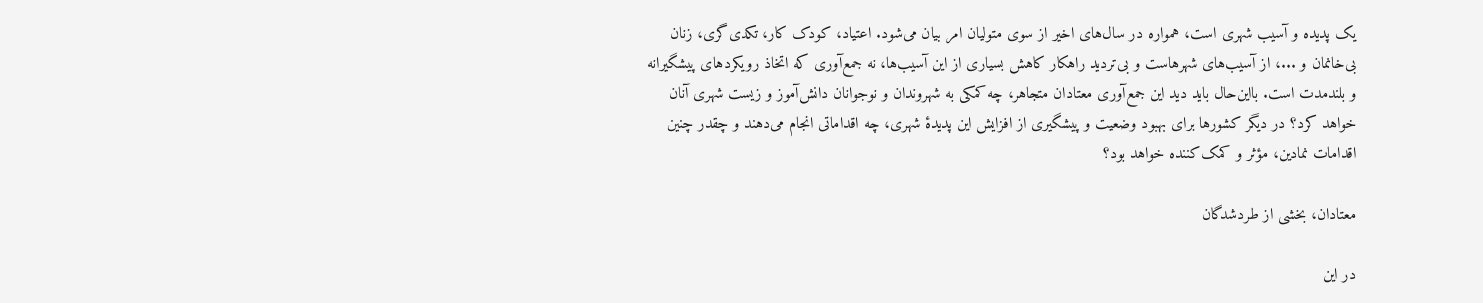یک پدیده و آسیب شهری است، همواره در سال‌های اخیر از سوی متولیان امر بیان می‌شود. اعتیاد، کودک کار، تکدی‌گری، زنان بی‌خانمان و ...، از آسیب‌های شهرهاست و بی‌تردید راهکار کاهش بسیاری از این آسیب‌ها، نه جمع‌آوری که اتخاذ رویکردهای پیشگیرانه و بلندمدت است. بااین‌حال باید دید این جمع‌آوری معتادان متجاهر، چه کمکی به شهروندان و نوجوانان دانش‌آموز و زیست شهری آنان خواهد کرد؟ در دیگر کشورها برای بهبود وضعیت و پیشگیری از افزایش این پدیدۀ شهری، چه اقداماتی انجام می‌دهند و چقدر چنین اقدامات نمادین، مؤثر و کمک‌کننده خواهد بود؟

معتادان، بخشی از طردشدگان

در این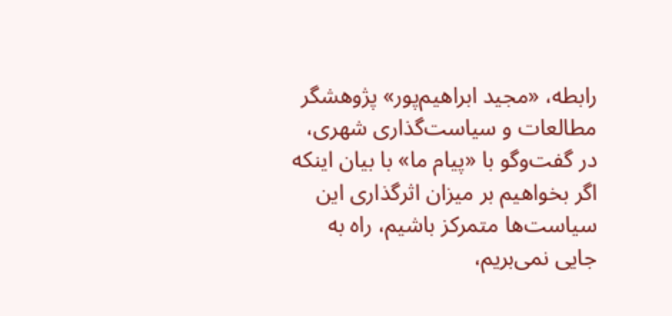رابطه، «مجید ابراهیم‌پور» پژوهشگر مطالعات و سیاست‌گذاری شهری، در گفت‌وگو با «پیام ما» با بیان اینکه اگر بخواهیم بر میزان اثرگذاری این سیاست‌ها متمرکز باشیم، راه به جایی نمی‌بریم،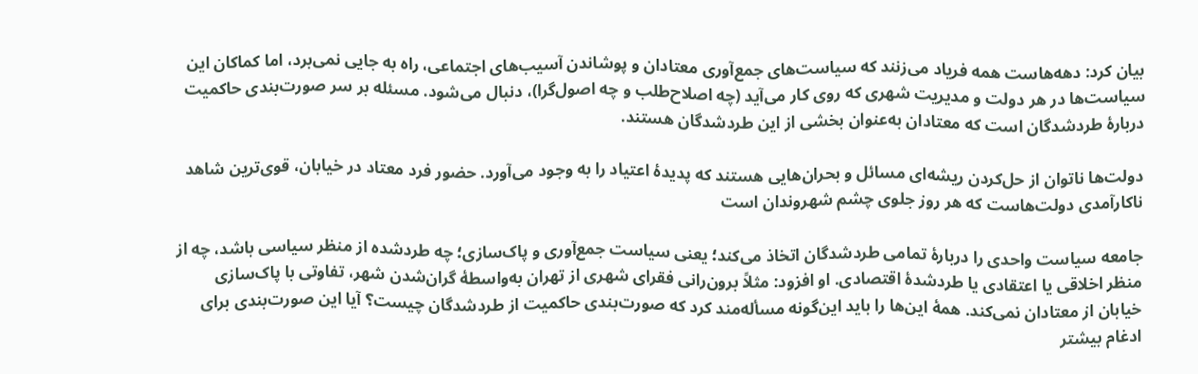بیان کرد: دهه‌هاست همه فریاد می‌زنند که سیاست‌های جمع‌آوری معتادان و پوشاندن آسیب‌های اجتماعی، راه به جایی نمی‌برد، اما کماکان این سیاست‌ها در هر دولت و مدیریت شهری که روی کار می‌آید (چه اصلاح‌طلب و چه اصول‌گرا)، دنبال می‌شود. مسئله بر سر صورت‌بندی حاکمیت دربارۀ طردشدگان است که معتادان به‌عنوان بخشی از این طردشدگان هستند.

دولت‌ها ناتوان از حل‌کردن ریشه‌ای مسائل و بحران‌هایی هستند که پدیدۀ اعتیاد را به‌ وجود می‌آورد. حضور فرد معتاد در خیابان، قوی‌ترین شاهد ناکارآمدی دولت‌هاست که هر روز جلوی چشم شهروندان است

جامعه سیاست واحدی را دربارۀ تمامی طردشدگان اتخاذ می‌کند؛ یعنی سیاست جمع‌آوری و پاک‌سازی؛ چه طردشده از منظر سیاسی باشد، چه از منظر اخلاقی یا اعتقادی یا طردشدۀ اقتصادی. او افزود: مثلاً برون‌رانی فقرای شهری از تهران به‌واسطۀ گران‌شدن شهر، تفاوتی با پاک‌سازی خیابان از معتادان نمی‌کند. همۀ این‌ها را باید این‌گونه مسأله‌مند کرد که صورت‌بندی حاکمیت از طردشدگان چیست؟ آیا این صورت‌بندی برای ادغام بیشتر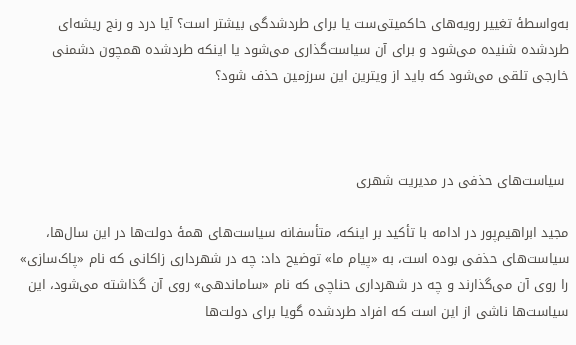به‌واسطۀ تغییر رویه‌های حاکمیتی‌ست یا برای طردشدگی بیشتر است؟ آیا درد و رنج ریشه‌ای طردشده شنیده می‌شود و برای آن سیاست‌گذاری می‌شود یا اینکه طردشده همچون دشمنی خارجی تلقی می‌شود که باید از ویترین این سرزمین حذف شود؟



 سیاست‌های حذفی در مدیریت شهری

مجید ابراهیم‌پور در ادامه با تأکید بر اینکه، متأسفانه سیاست‌های همۀ دولت‌ها در این سال‌ها، سیاست‌‌های حذفی بوده است، به «پیام ما» توضیح داد: چه در شهرداری زاکانی که نام «پاک‌سازی» را روی آن می‌گذارند و چه در شهرداری حناچی که نام «ساماندهی» روی آن گذاشته می‌شود، این سیاست‌ها ناشی از این است که افراد طردشده گویا برای دولت‌ها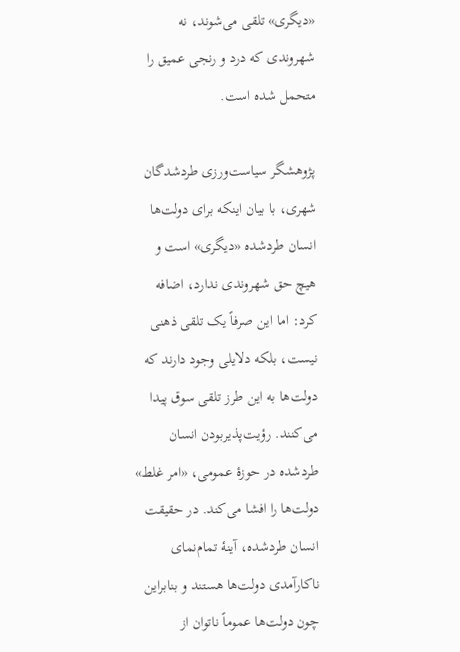«دیگری» تلقی می‌شوند، نه شهروندی که درد و رنجی عمیق را متحمل شده است.

پژوهشگر سیاست‌ورزی طردشدگان شهری، با بیان اینکه برای دولت‌ها انسان طردشده «دیگری» است و هیچ حق شهروندی ندارد، اضافه کرد: اما این صرفاً یک تلقی ذهنی نیست، بلکه دلایلی وجود دارند که دولت‌ها به این طرز تلقی سوق پیدا می‌کنند. رؤیت‌پذیربودن انسان طردشده در حوزۀ عمومی، «امر غلط» دولت‌ها را افشا می‌کند. در حقیقت انسان طردشده، آینۀ تمام‌نمای ناکارآمدی دولت‌ها هستند و بنابراین چون دولت‌ها عموماً ناتوان از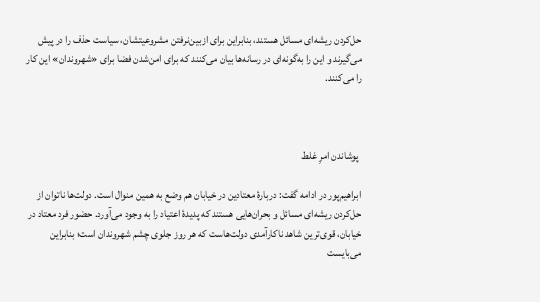حل‌کردن ریشه‌ای مسائل هستند، بنابراین برای ازبین‌نرفتن مشروعیتشان، سیاست حذف را در پیش می‌گیرند و این را به‌گونه‌ای در رسانه‌ها بیان می‌کنند که برای امن‌شدن فضا برای «شهروندان» این کار را می‌کنند.



 پوشاندن امرِ غلط

ابراهیم‌پور در ادامه گفت: دربارۀ معتادین در خیابان هم وضع به همین منوال است. دولت‌ها ناتوان از حل‌کردن ریشه‌ای مسائل و بحران‌هایی هستند که پدیدۀ اعتیاد را به‌ وجود می‌آورد. حضور فرد معتاد در خیابان، قوی‌ترین شاهد ناکارآمدی دولت‌هاست که هر روز جلوی چشم شهروندان است؛ بنابراین می‌بایست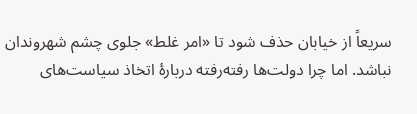سریعاً از خیابان حذف شود تا «امر غلط» جلوی چشم شهروندان نباشد. اما چرا دولت‌ها رفته‌رفته دربارۀ اتخاذ سیاست‌های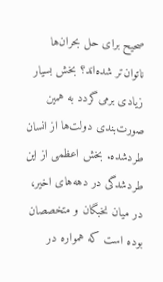صحیح برای حل بحران‌ها ناتوان‌تر شده‌اند؟ بخش بسیار زیادی برمی‌گردد به همین صورت‌بندی دولت‌ها از انسان طردشده. بخش اعظمی از این طردشدگی در دهه‌های اخیر، در میان نخبگان و متخصصان بوده است که همواره در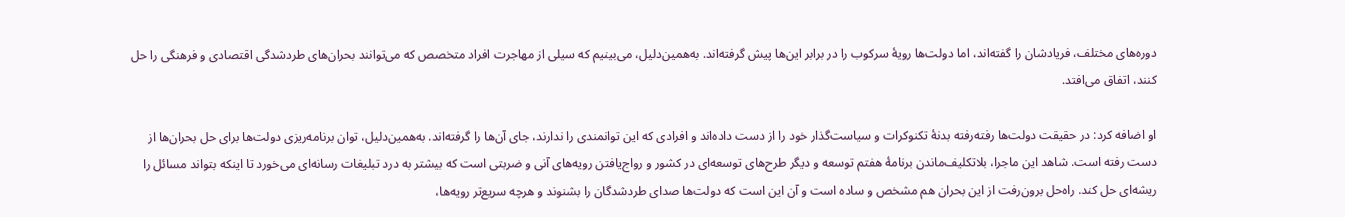دوره‌های مختلف، فریادشان را گفته‌اند، اما دولت‌ها رویۀ سرکوب را در برابر این‌ها پیش گرفته‌اند. به‌همین‌دلیل، می‌بینیم که سیلی از مهاجرت افراد متخصص که می‌توانند بحران‌های طردشدگی اقتصادی و فرهنگی را حل کنند، اتفاق می‌افتد.

او اضافه کرد: در حقیقت دولت‌ها رفته‌رفته بدنۀ تکنوکرات و سیاست‌گذار خود را از دست داده‌اند و افرادی که این توانمندی را ندارند، جای آن‌‌ها را گرفته‌اند. به‌همین‌دلیل، توان برنامه‌ریزی دولت‌ها برای حل بحران‌ها از دست رفته است. شاهد این ماجرا، بلاتکلیف‌ماندن برنامۀ هفتم توسعه و دیگر طرح‌های توسعه‌ای در کشور و رواج‌یافتن رویه‌های آنی و ضربتی است که بیشتر به درد تبلیغات رسانه‌ای می‌خورد تا اینکه بتواند مسائل را ریشه‌ای حل کند. راه‌حل برون‌رفت از این بحران هم مشخص و ساده است و آن این است که دولت‌ها صدای طردشدگان را بشنوند و هرچه سریع‌تر رویه‌ها،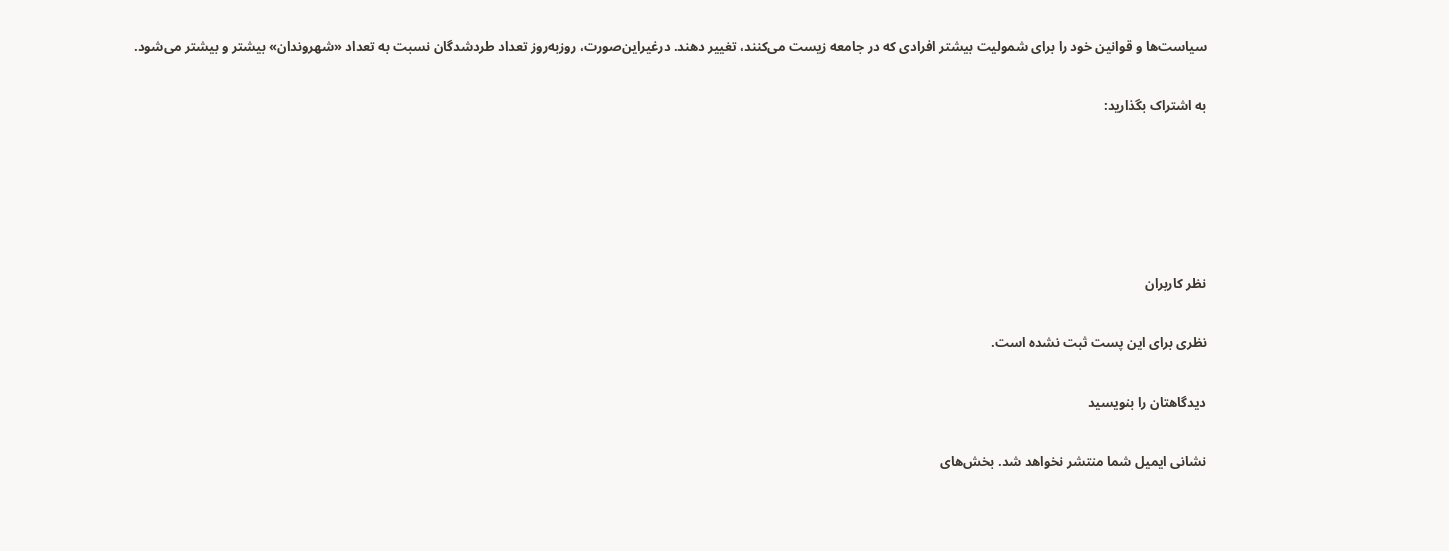سیاست‌ها و قوانین خود را برای شمولیت بیشتر افرادی که در جامعه زیست می‌کنند، تغییر دهند. درغیراین‌صورت، روزبه‌روز تعداد طردشدگان نسبت به تعداد «شهروندان» بیشتر و بیشتر می‌شود.

به اشتراک بگذارید:





نظر کاربران

نظری برای این پست ثبت نشده است.

دیدگاهتان را بنویسید

نشانی ایمیل شما منتشر نخواهد شد. بخش‌های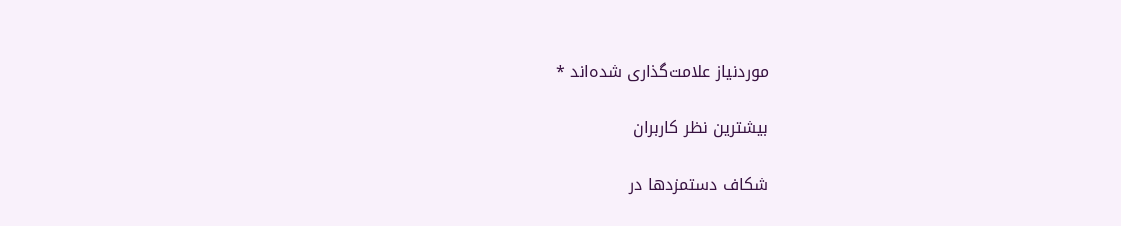موردنیاز علامت‌گذاری شده‌اند *

بیشترین نظر کاربران

شکاف دستمزدها در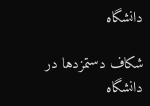دانشگاه

شکاف دستمزدها در دانشگاه